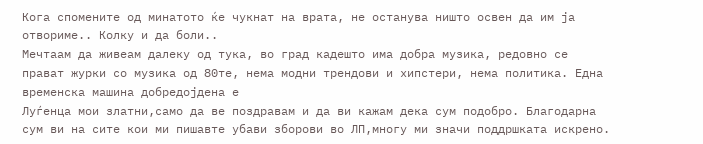Кога спомените од минатото ќе чукнат на врата, не останува ништо освен да им ја отвориме.. Колку и да боли..
Мечтаам да живеам далеку од тука, во град кадешто има добра музика, редовно се прават журки со музика од 80те, нема модни трендови и хипстери, нема политика. Една временска машина добредојдена е
Луѓенца мои златни,само да ве поздравам и да ви кажам дека сум подобро. Благодарна сум ви на сите кои ми пишавте убави зборови во ЛП,многу ми значи поддршката искрено.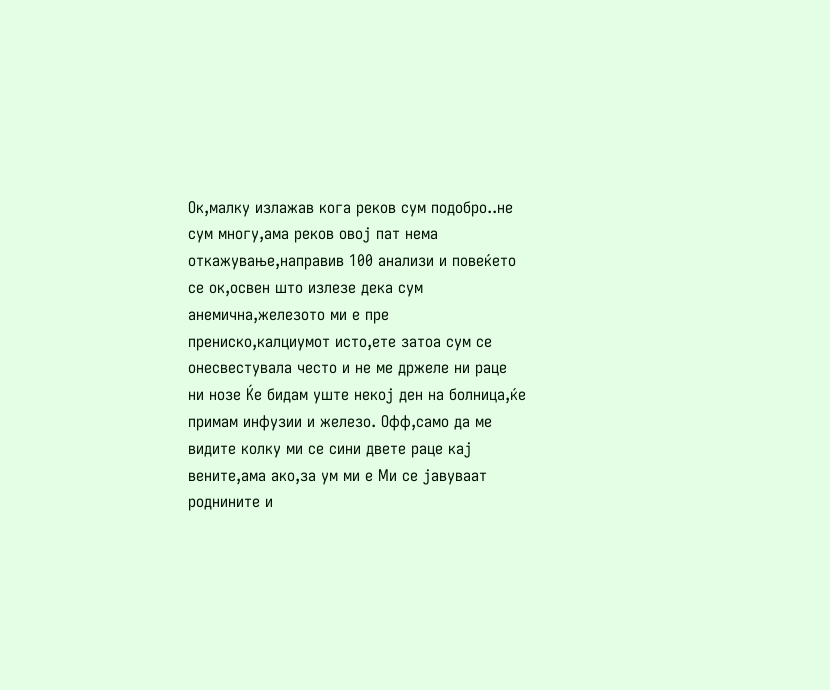Ок,малку излажав кога реков сум подобро..не сум многу,ама реков овој пат нема откажување,направив 100 анализи и повеќето се ок,освен што излезе дека сум анемична,железото ми е пре прениско,калциумот исто,ете затоа сум се онесвестувала често и не ме држеле ни раце ни нозе Ќе бидам уште некој ден на болница,ќе примам инфузии и железо. Офф,само да ме видите колку ми се сини двете раце кај вените,ама ако,за ум ми е Ми се јавуваат роднините и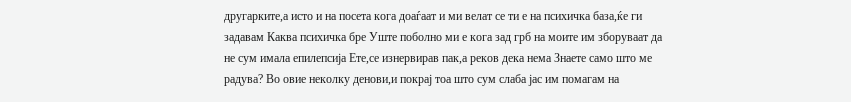другарките,а исто и на посета кога доаѓаат и ми велат се ти е на психичка база,ќе ги задавам Каква психичка бре Уште поболно ми е кога зад грб на моите им зборуваат да не сум имала епилепсија Ете,се изнервирав пак,а реков дека нема Знаете само што ме радува? Во овие неколку денови,и покрај тоа што сум слаба јас им помагам на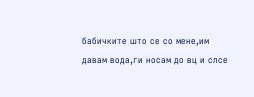бабичките што се со мене,им давам вода,ги носам до вц и слсе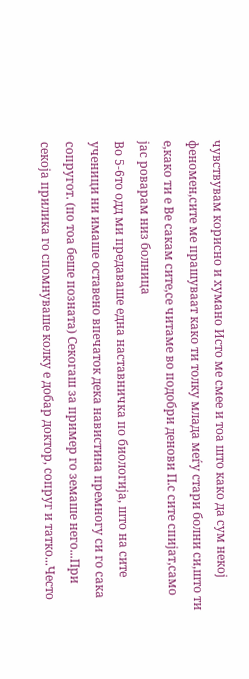чувствувам корисно и хумано Исто ме смее и тоа што како да сум некој феномен,сите ме прашуваат како ти толку млада меѓу стари болни си,што ти е,како ти е Ве сакам сите,се читаме во подобри денови П.с сите спијат,само јас роварам низ болница
Во 5-6то одд ми предаваше една наставничка по биологија, што на сите ученици ни имаше оставено впечаток дека навистина премногу си го сака сопругот. (по тоа беше позната) Секогаш за пример го земаше него...При секоја прилика го спомнуваше колку е добар доктор, сопруг и татко...Често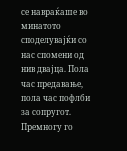се навраќаше во минатото споделувајќи со нас спомени од нив двајца. Пола час предавање, пола час пофлби за сопругот. Премногу го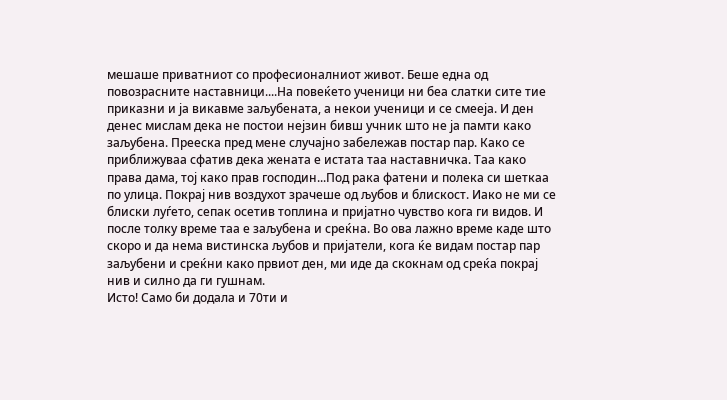мешаше приватниот со професионалниот живот. Беше една од повозрасните наставници....На повеќето ученици ни беа слатки сите тие приказни и ја викавме заљубената, а некои ученици и се смееја. И ден денес мислам дека не постои нејзин бивш учник што не ја памти како заљубена. Прееска пред мене случајно забележав постар пар. Како се приближуваа сфатив дека жената е истата таа наставничка. Таа како права дама, тој како прав господин...Под рака фатени и полека си шеткаа по улица. Покрај нив воздухот зрачеше од љубов и блискост. Иако не ми се блиски луѓето, сепак осетив топлина и пријатно чувство кога ги видов. И после толку време таа е заљубена и среќна. Во ова лажно време каде што скоро и да нема вистинска љубов и пријатели, кога ќе видам постар пар заљубени и среќни како првиот ден, ми иде да скокнам од среќа покрај нив и силно да ги гушнам.
Исто! Само би додала и 70ти и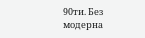90ти. Без модерна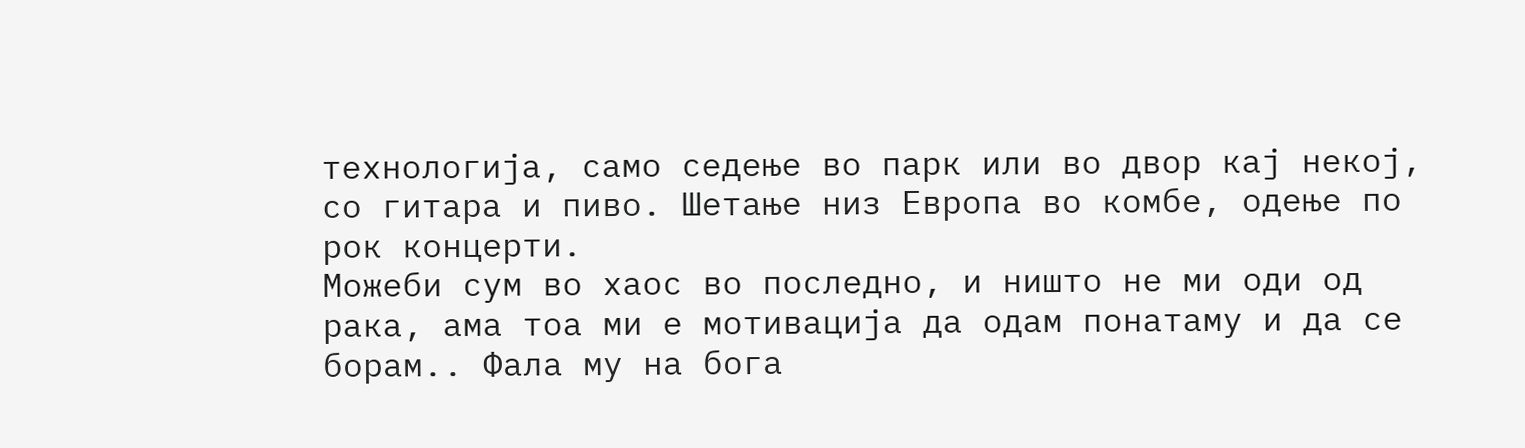технологија, само седење во парк или во двор кај некој, со гитара и пиво. Шетање низ Европа во комбе, одење по рок концерти.
Можеби сум во хаос во последно, и ништо не ми оди од рака, ама тоа ми е мотивација да одам понатаму и да се борам.. Фала му на бога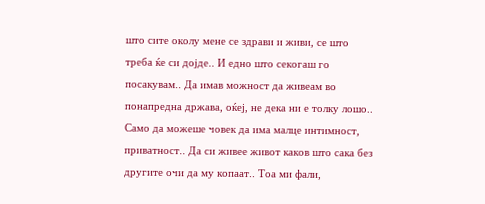што сите околу мене се здрави и живи, се што треба ќе си дојде.. И едно што секогаш го посакувам.. Да имав можност да живеам во понапредна држава, оќеј, не дека ни е толку лошо.. Само да можеше човек да има малце интимност, приватност.. Да си живее живот каков што сака без другите очи да му копаат.. Тоа ми фали,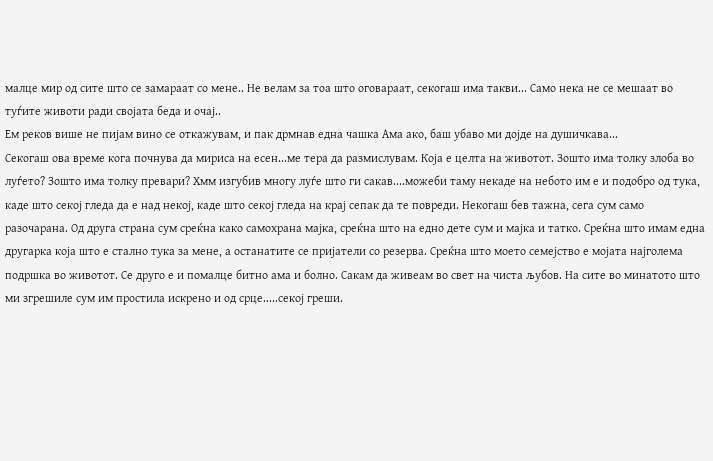малце мир од сите што се замараат со мене.. Не велам за тоа што оговараат, секогаш има такви... Само нека не се мешаат во туѓите животи ради својата беда и очај..
Ем реков више не пијам вино се откажувам, и пак дрмнав една чашка Ама ако, баш убаво ми дојде на душичкава...
Секогаш ова време кога почнува да мириса на есен...ме тера да размислувам. Која е целта на животот. Зошто има толку злоба во луѓето? Зошто има толку превари? Хмм изгубив многу луѓе што ги сакав....можеби таму некаде на небото им е и подобро од тука, каде што секој гледа да е над некој, каде што секој гледа на крај сепак да те повреди. Некогаш бев тажна, сега сум само разочарана. Од друга страна сум среќна како самохрана мајка, среќна што на едно дете сум и мајка и татко. Среќна што имам една другарка која што е стално тука за мене, а останатите се пријатели со резерва. Среќна што моето семејство е мојата најголема подршка во животот. Се друго е и помалце битно ама и болно. Сакам да живеам во свет на чиста љубов. На сите во минатото што ми згрешиле сум им простила искрено и од срце.....секој греши.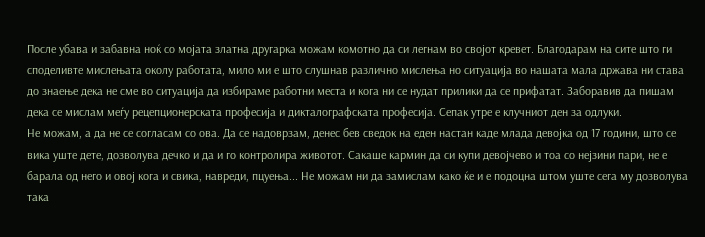После убава и забавна ноќ со мојата златна другарка можам комотно да си легнам во својот кревет. Благодарам на сите што ги споделивте мислењата околу работата, мило ми е што слушнав различно мислења но ситуација во нашата мала држава ни става до знаење дека не сме во ситуација да избираме работни места и кога ни се нудат прилики да се прифатат. Заборавив да пишам дека се мислам меѓу рецепционерската професија и дикталографската професија. Сепак утре е клучниот ден за одлуки.
Не можам, а да не се согласам со ова. Да се надоврзам, денес бев сведок на еден настан каде млада девојка од 17 години, што се вика уште дете, дозволува дечко и да и го контролира животот. Сакаше кармин да си купи девојчево и тоа со нејзини пари, не е барала од него и овој кога и свика, навреди, пцуења... Не можам ни да замислам како ќе и е подоцна штом уште сега му дозволува така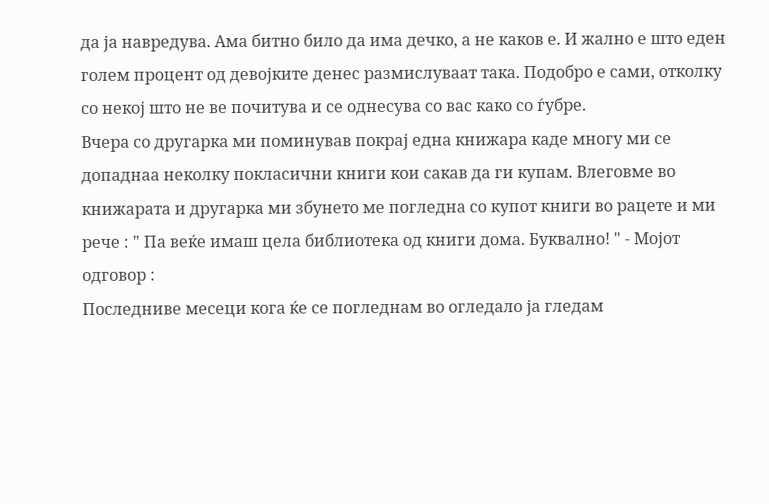да ја навредува. Ама битно било да има дечко, а не каков е. И жално е што еден голем процент од девојките денес размислуваат така. Подобро е сами, отколку со некој што не ве почитува и се однесува со вас како со ѓубре.
Вчера со другарка ми поминував покрај една книжара каде многу ми се допаднаа неколку покласични книги кои сакав да ги купам. Влеговме во книжарата и другарка ми збунето ме погледна со купот книги во рацете и ми рече : " Па веќе имаш цела библиотека од книги дома. Буквално! " - Мојот одговор :
Последниве месеци кога ќе се погледнам во огледало ја гледам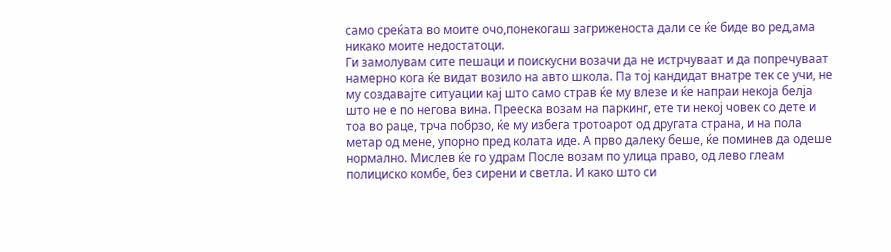само среќата во моите очо,понекогаш загриженоста дали се ќе биде во ред,ама никако моите недостатоци.
Ги замолувам сите пешаци и поискусни возачи да не истрчуваат и да попречуваат намерно кога ќе видат возило на авто школа. Па тој кандидат внатре тек се учи, не му создавајте ситуации кај што само страв ќе му влезе и ќе напраи некоја белја што не е по негова вина. Прееска возам на паркинг, ете ти некој човек со дете и тоа во раце, трча побрзо, ќе му избега тротоарот од другата страна, и на пола метар од мене, упорно пред колата иде. А прво далеку беше, ќе поминев да одеше нормално. Мислев ќе го удрам После возам по улица право, од лево глеам полициско комбе, без сирени и светла. И како што си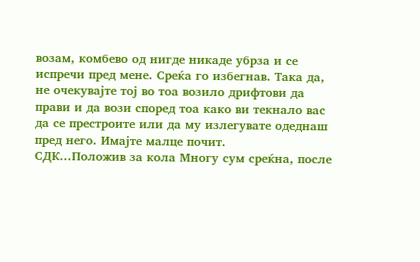возам, комбево од нигде никаде убрза и се испречи пред мене. Среќа го избегнав. Така да, не очекувајте тој во тоа возило дрифтови да прави и да вози според тоа како ви текнало вас да се престроите или да му излегувате одеднаш пред него. Имајте малце почит.
СДК...Положив за кола Многу сум среќна, после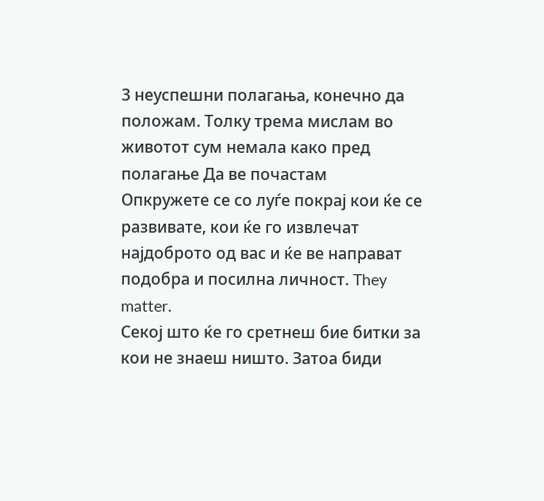3 неуспешни полагања, конечно да положам. Толку трема мислам во животот сум немала како пред полагање Да ве почастам
Опкружете се со луѓе покрај кои ќе се развивате, кои ќе го извлечат најдоброто од вас и ќе ве направат подобра и посилна личност. They matter.
Секој што ќе го сретнеш бие битки за кои не знаеш ништо. Затоа биди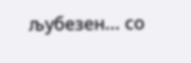љубезен... со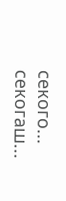секого... секогаш...